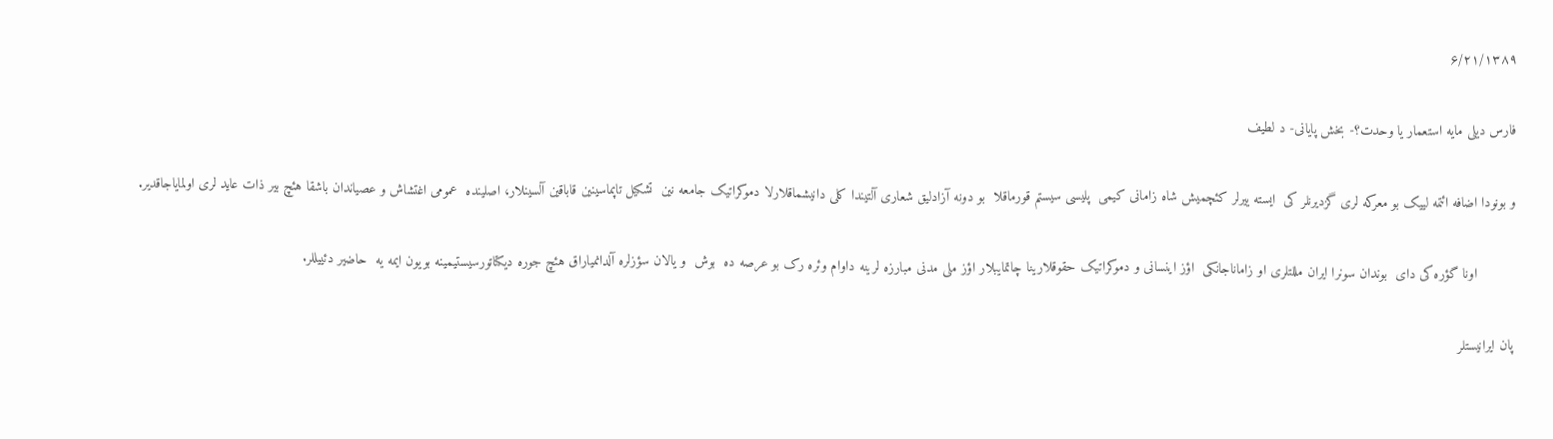۶/۲۱/۱۳۸۹

فارس دیلی مایه استعمار یا وحدت؟- بخش پایانی- د لطیف

و بونودا اضافه ائتمه لییک بو معرکه لری گزدیرنلر کی  ایسته ییرلر کئچمیش شاه زامانی کیمی  پلیسی سیستم قورماقلا  بو دونه آزادلیق شعاری آلتیندا کلی دانیشماقلارلا دموکراتیک جامعه نین  تشکیل تاپماسینین قاباقین آلسینلار، اصلینده  عمومی اغتشاش و عصیاندان باشقا هئچ بیر ذات عاید لری اولمایاجاقدیر.

         اونا گؤره کی دای  بوندان سونرا ایران مللتلری او زاماناجانکی  اؤز اینسانی و دموکراتیک حقوقلارینا چاتمایبلار اؤز ملی مدنی مبارزه لرینه داوام وئره رک بو عرصه ده  بوش  و یالان سؤزلره آلدانمیاراق هئچ جوره دیکتاتورسیستیمینه بویون ایمه یه  حاضیر دئییللر.

پان ایرانیستلر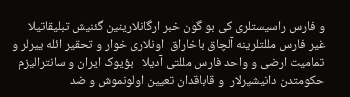و فارس راسیستلری کی بو گون خبر ارگانلارینین گئنیش تبلیقاتیلا غیر فارس مللتلرینه آلچاق باخاراق  اونلاری خوار و تحقیر ائله ییرلر و  تمامیت ارضی و واحد فارس مللتی آدیلا   بؤیوک ایران و سانترالیزم حکومتدن دانیشیرلار  و قاباقدان تعیین اولونموش و ضد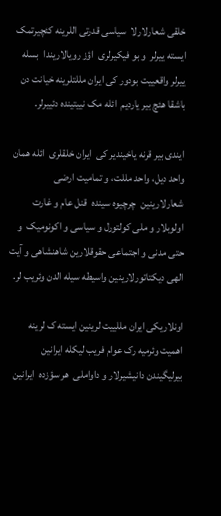خلقی شعارلارلا  سیاسی قدرتی اللرینه کئچیرتمک ایسته ییرلر  و بو فیکیرلری  اؤز رویالاریندا  بسله ییرلر واقعییت بودور کی ایران مللتلرینه خیانت دن  باشقا هئچ بیر یاردیم  ائله مک نییتینده دئییرلر.

ایندی بیر قرنه یاخیندیر کی  ایران خلقلری  ائله همان  واحد دیل، واحد مللت، و تمامیت ارضی شعارلارینین  چرچیوه سینده  قنل عام و غارت اولوبلار و ملی کولتورل و سیاسی و اکونومیک  و حتی مدنی و اجتماعی حقوقلارین شاهنشاهی و آیت الهی دیکتاتورلارینین واسیطه سیله الدن وئریب لر.

اونلاریکی ایران مللییت لرینین ایسته ک لرینه  اهمیت وئرمیه رک عوام فریب لیکله ایرانین بیرلیگیندن دانیشیرلار و داواملی  هر سؤزده  ایرانین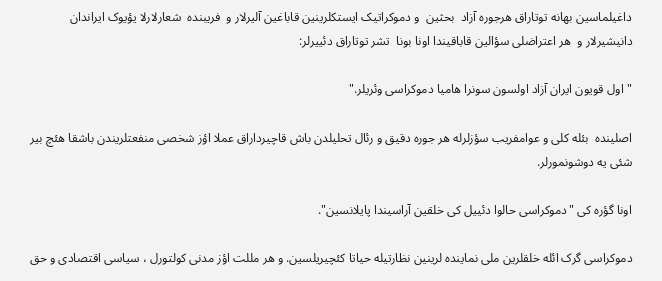داغیلماسین بهانه توتاراق هرجوره آزاد  بحثین  و دموکراتیک ایستکلرینین قاباغین آلیرلار و  فریبنده  شعارلارلا یؤیوک ایراندان  دانیشیرلار و  هر اعتراضلی سؤالین قاباقیندا اونا بونا  تشر توتاراق دئییرلر:

" اول قویون ایران آزاد اولسون سونرا هامیا دموکراسی وئریلر."

اصلینده  بئله کلی و عوامفریب سؤزلرله هر جوره دقیق و رئال تحلیلدن باش قاچیرداراق عملا اؤز شخصی منفعتلریندن باشقا هئچ بیر شئی یه دوشونمورلر.

اونا گؤره کی "دموکراسی حالوا دئییل کی خلقین آراسیندا پایلانسین".

دموکراسی گرک ائله خلقلرین ملی نماینده لرینین نظارتیله حیاتا کئچیریلسین. و هر مللت اؤز مدنی کولتورل ، سیاسی اقتصادی و حق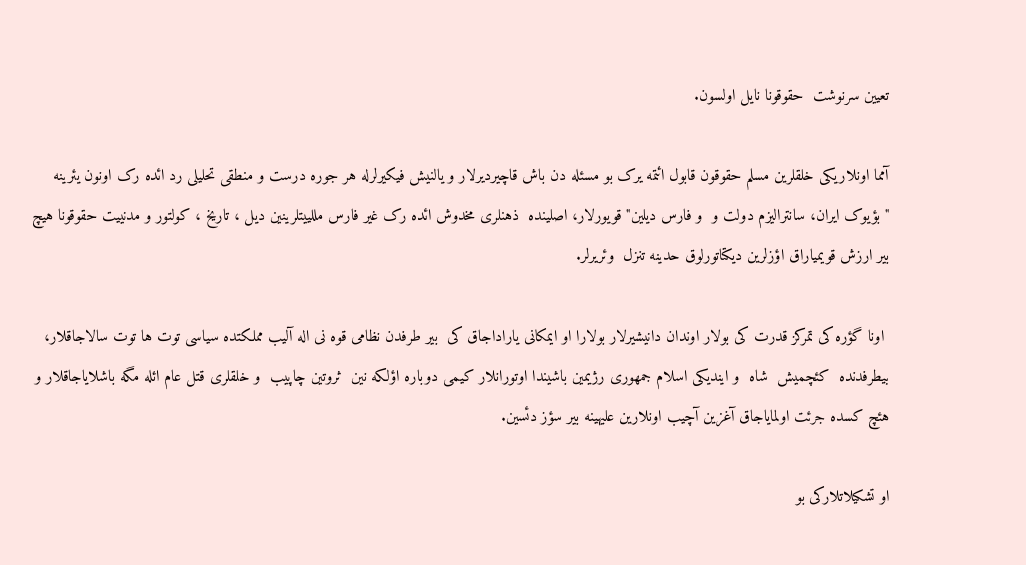تعیین سرنوشت  حقوقونا نایل اولسون.

آمما اونلاریکی خلقلرین مسلم حقوقون قابول ائتمه یرک بو مسئله دن باش قاچیردیرلار و یالنیش فیکیرلرله هر جوره درست و منطقی تحلیلی رد ائده رک اونون یئرینه "بؤیوک ایران، سانترالیزم دولت و  و فارس دیلین" قویورلار، اصلینده  ذهنلری مخدوش ائده رک غیر فارس مللییتلرینین دیل ، تاریخ ، کولتور و مدنییت حقوقونا هیچ بیر ارزش قویمیاراق اؤزلرین دیکتاتورلوق حدینه تنزل  وئریرلر.

 اونا گؤره کی تمرکز قدرت کی بولار اوندان دانیشیرلار بولارا او ایمکانی یاراداجاق کی  بیر طرفدن نظامی قوه نی اله آلیب مملکتده سیاسی توت ها توت سالاجاقلار، بیطرفدنده  کئچمیش  شاه  و ایندیکی اسلام جمهوری رژیمین باشیندا اوتورانلار کیمی دوباره اؤلکه نین  ثروتین چاپیب  و خلقلری قتل عام ائله مگه باشلایاجاقلار و هئچ کسده جرئت اولمایاجاق آغزین آچیب اونلارین علیهینه بیر سؤز دئسین.

او تشکیلاتلارکی بو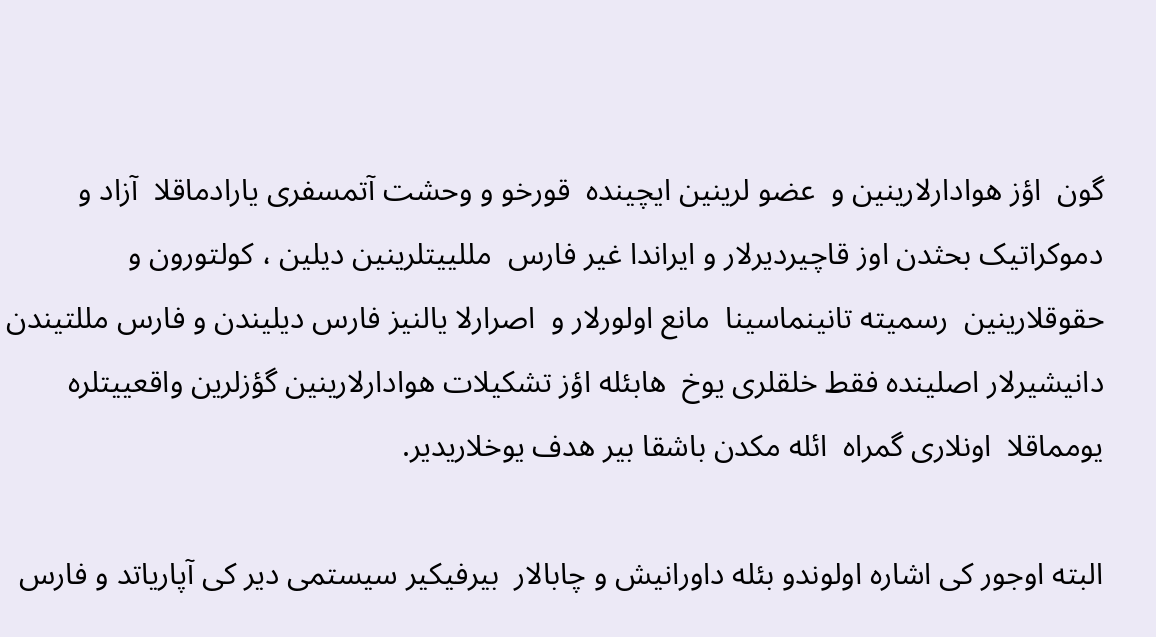گون  اؤز هوادارلارینین و  عضو لرینین ایچینده  قورخو و وحشت آتمسفری یارادماقلا  آزاد و دموکراتیک بحثدن اوز قاچیردیرلار و ایراندا غیر فارس  مللییتلرینین دیلین ، کولتورون و حقوقلارینین  رسمیته تانینماسینا  مانع اولورلار و  اصرارلا یالنیز فارس دیلیندن و فارس مللتیندن دانیشیرلار اصلینده فقط خلقلری یوخ  هابئله اؤز تشکیلات هوادارلارینین گؤزلرین واقعییتلره یومماقلا  اونلاری گمراه  ائله مکدن باشقا بیر هدف یوخلاریدیر.

البته اوجور کی اشاره اولوندو بئله داورانیش و چابالار  بیرفیکیر سیستمی دیر کی آپاریاتد و فارس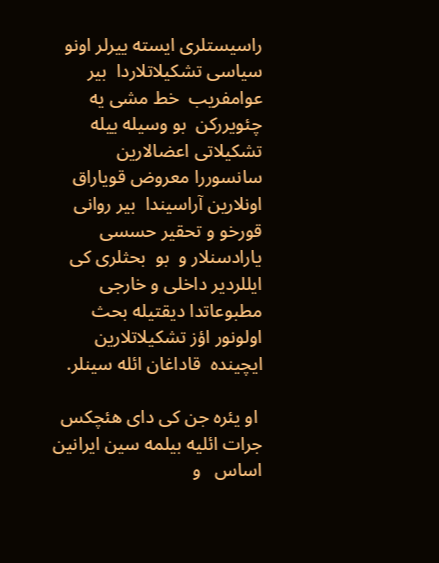راسیستلری ایسته ییرلر اونو سیاسی تشکیلاتلاردا  بیر عوامفریب  خط مشی یه چئویررکن  بو وسیله ییله تشکیلاتی اعضالارین سانسوررا معروض قویاراق اونلارین آراسیندا  بیر روانی قورخو و تحقیر حسسی یارادسنلار و  بو  بحثلری کی ایللردیر داخلی و خارجی مطبوعاتدا دیقتیله بحث اولونور اؤز تشکیلاتلارین ایچینده  قاداغان ائله سینلر.

 او یئره جن کی دای هئچکس جرات ائلیه بیلمه سین ایرانین  اساس   و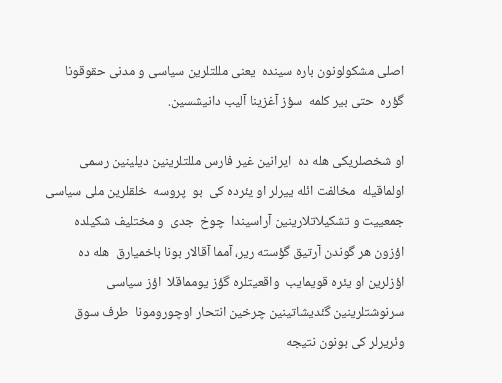اصلی مشکولونون باره سینده  یعنی مللتلرین سیاسی و مدنی حقوقونا گؤره  حتی بیر کلمه  سؤز آغزینا آلیب دانیشسین.

او شخصلریکی هله ده  ایرانین غیر فارس مللتلرینین دیلینین رسمی اولماقیله  مخالفت ائله ییرلر او یئرده کی  بو  پروسه  خلقلرین ملی سیاسی  جمعییت و تشکیلاتلارینین آراسیندا  چوخ  جدی  و مختلیف شکیلده اؤزون هر گوندن آرتیق گؤسته ریر، آمما آقالار بونا باخمیارق  هله ده  اؤزلرین او یئره قویمایب  واقعیتلره گؤز یومماقلا  اؤز سیاسی سرنوشتلرینین گئدیشاتینین چرخین انتحار اوچورومونا  طرف سوق وئریرلر کی بونون نتیجه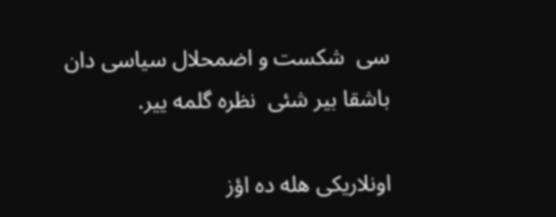سی  شکست و اضمحلال سیاسی دان باشقا بیر شئی  نظره گلمه ییر.

اونلاریکی هله ده اؤز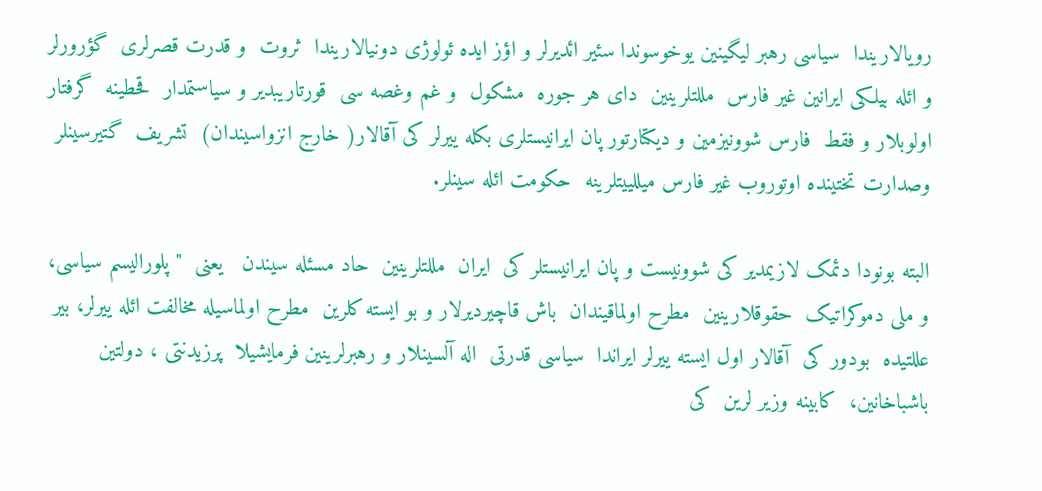رویالاریندا  سیاسی رهبر لیگینین یوخوسوندا سئیر ائدیرلر و اؤز ایده ئولوژی دونیالاریندا  ثروت  و قدرت قصرلری  گؤرورلر و ائله بیلکی ایرانین غیر فارس  مللتلرینین  دای هر جوره  مشکول  و غم وغصه سی  قورتاریبدیر و سیاستمدار  قحطینه  گرفتار اولوبلار و فقط  فارس شوونیزمین و دیکتارتور پان ایرانیستلری بکله ییرلر کی آقالار( خارج انزواسیندان)  تشریف  گتیرسینلر وصدارت تختینده اوتوروب غیر فارس میللییتلرینه  حکومت ائله سینلر.

البته بونودا دئمک لازیمدیر کی شوونیست و پان ایرانیستلر کی  ایران  مللتلرینین  حاد مسئله سیندن   یعنی  " پلورالیسم سیاسی،  و ملی دموکراتیک  حقوقلارینین  مطرح اولماقیندان  باش قاچیردیرلار و بو ایسته کلرین  مطرح اولماسیله مخالفت ائله ییرلر، بیر عللتیده  بودور کی  آقالار اول ایسته ییرلر ایراندا  سیاسی قدرتی  اله آلسینلار و رهبرلرینین فرمایشیلا  پرزیدنتی ، دولتین باشباخانین،  کابینه وزیر لرین  کی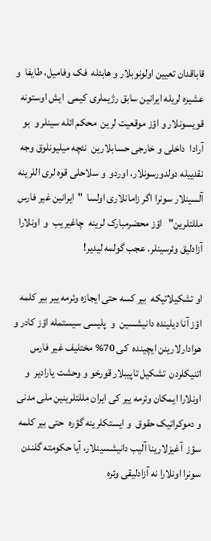قاباقدان تعیین اولونوبلار و هابئله  فک وفامیل، طایفا  و عشیره لریله ایرانین سابق رژیملری کیمی  ایش اوستونه قویسونلار و اؤز موقعیت لرین  محکم ائله سینلر و  بو آرادا  داخلی و خارجی حسابلارین  نئچه میلیونلوق وجه نقدییله دولدورسونلار، اوردو  و سلاحلی قوه لری اللرینه آلسینلار سونرا اگر زامانلاری اولسا  "ایرانین غیر فارس مللتلرین"   اؤز محضرمبارک لرینه  چاغیریب  و  اونلارا  آزادلیق وئرسینلر. عجب گولمه لیدیر!

او تشکیلاتیکه  بیر کسه حتی ایجازه وئرمه ییر بیر کلمه اؤز آنا دیلینده دانیشسین  و  پلیسی سیستمله اؤز کادر و هوادارلارینن ایچینده  کی 70% مختلیف غیر فارس اتنیکلردن  تشکیل تاپیبلار قورخو و وحشت یارادیر  و اونلارا ایمکان وئرمه ییر کی ایران مللتلرینین ملی مدنی  و دموکراتیک حقوق  و ایستکلرینه گؤره  حتی بیر کلمه سؤز  آغیزلارینا آلیب دانیشسینلار، آیا حکومته گلندن سونرا اونلارا نه آزادلیقی وئره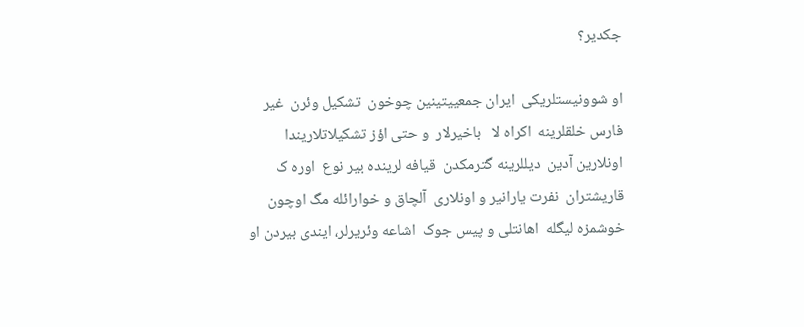جکدیر؟

او شوونیستلریکی  ایران جمعییتینین چوخون  تشکیل وئرن  غیر فارس خلقلرینه  اکراه لا   باخیرلار  و حتی اؤز تشکیلاتلاریندا  اونلارین آدین  دیللرینه گترمکدن  قیافه لرینده بیر نوع  اوره ک قاریشتران  نفرت یارانیر و اونلاری  آلچاق و خوارائله مگ اوچون خوشمزه لیگله  اهانتلی و پیس جوک  اشاعه وئریرلر، ایندی بیردن او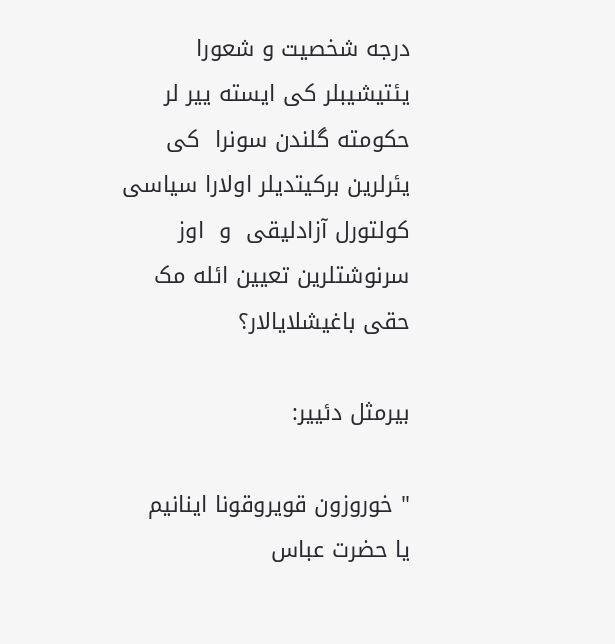درجه شخصیت و شعورا  یئتیشیبلر کی ایسته ییر لر  حکومته گلندن سونرا  کی یئرلرین برکیتدیلر اولارا سیاسی کولتورل آزادلیقی  و  اوز سرنوشتلرین تعیین ائله مک حقی باغیشلایالار؟

بیرمثل دئییر:

" خوروزون قویروقونا اینانیم  یا حضرت عباس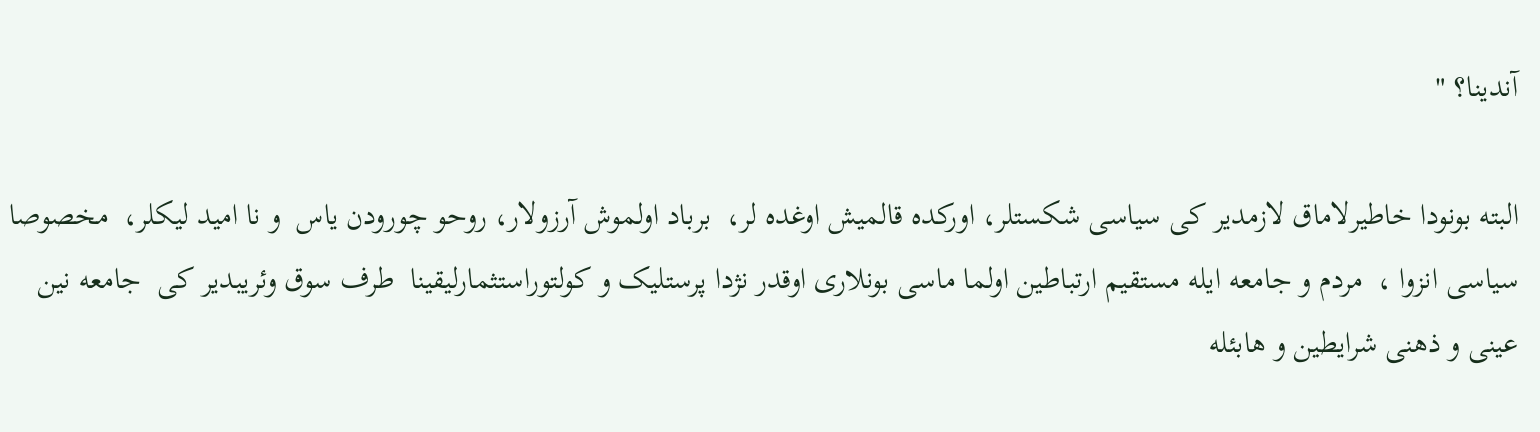آندینا؟ "

البته بونودا خاطیرلاماق لازمدیر کی سیاسی شکستلر، اورکده قالمیش اوغده لر،  برباد اولموش آرزولار، روحو چورودن یاس  و نا امید لیکلر،  مخصوصا سیاسی انزوا ،  مردم و جامعه ایله مستقیم ارتباطین اولما ماسی بونلاری اوقدر نژدا پرستلیک و کولتوراستثمارلیقینا  طرف سوق وئریبدیر کی  جامعه نین عینی و ذهنی شرایطین و هابئله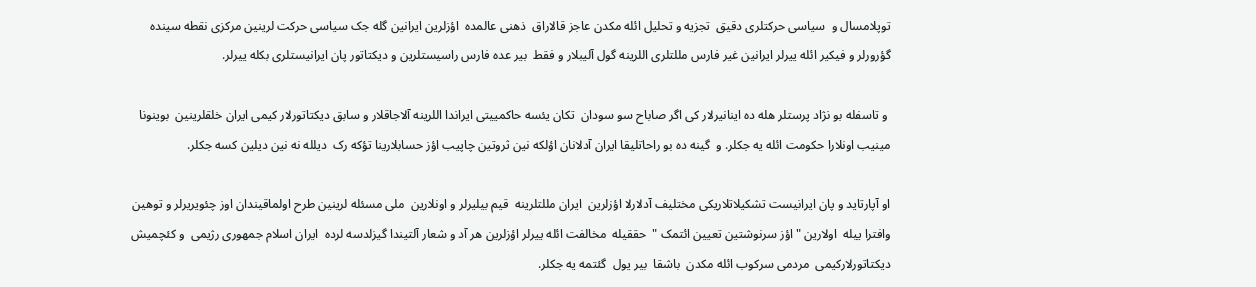توپلامسال و  سیاسی حرکتلری دقیق  تجزیه و تحلیل ائله مکدن عاجز قالاراق  ذهنی عالمده  اؤزلرین ایرانین گله جک سیاسی حرکت لرینین مرکزی نقطه سینده گؤرورلر و فیکیر ائله ییرلر ایرانین غیر فارس مللتلری اللرینه گول آلیبلار و فقط  بیر عده فارس راسیستلرین و دیکتاتور پان ایرانیستلری بکله ییرلر.

 و تاسفله بو نژاد پرستلر هله ده اینانیرلار کی اگر صاباح سو سودان  تکان یئسه حاکمییتی ایراندا اللرینه آلاجاقلار و سابق دیکتاتورلار کیمی ایران خلقلرینین  بوینونا مینیب اونلارا حکومت ائله یه جکلر. و  گینه ده بو راحاتلیقا ایران آدلانان اؤلکه نین ثروتین چاپیب اؤز حسابلارینا تؤکه رک  دیلله نه نین دیلین کسه جکلر.

او آپارتاید و پان ایرانیست تشکیلاتلاریکی مختلیف آدلارلا اؤزلرین  ایران مللتلرینه  قیم بیلیرلر و اونلارین  ملی مسئله لرینین طرح اولماقیندان اوز چئویریرلر و توهین وافترا ییله  اولارین "اؤز سرنوشتین تعیین ائتمک "  حققیله  مخالفت ائله ییرلر اؤزلرین هر آد و شعار آلتیندا گیزلدسه لرده  ایران اسلام جمهوری رژیمی  و کئچمیش دیکتاتورلارکیمی  مردمی سرکوب ائله مکدن  باشقا  بیر یول  گئتمه یه جکلر.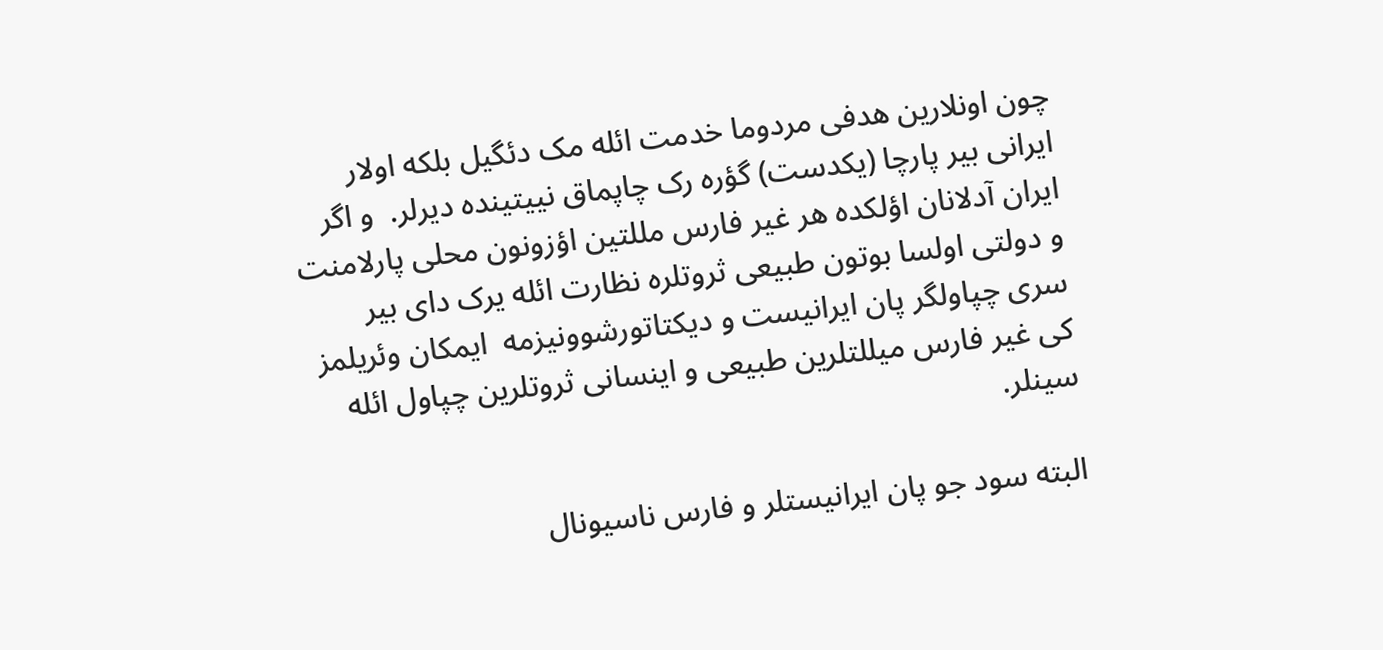چون اونلارین هدفی مردوما خدمت ائله مک دئگیل بلکه اولار ایرانی بیر پارچا (یکدست) گؤره رک چاپماق نییتینده دیرلر.  و اگر ایران آدلانان اؤلکده هر غیر فارس مللتین اؤزونون محلی پارلامنت و دولتی اولسا بوتون طبیعی ثروتلره نظارت ائله یرک دای بیر سری چپاولگر پان ایرانیست و دیکتاتورشوونیزمه  ایمکان وئریلمز کی غیر فارس میللتلرین طبیعی و اینسانی ثروتلرین چپاول ائله سینلر.

البته سود جو پان ایرانیستلر و فارس ناسیونال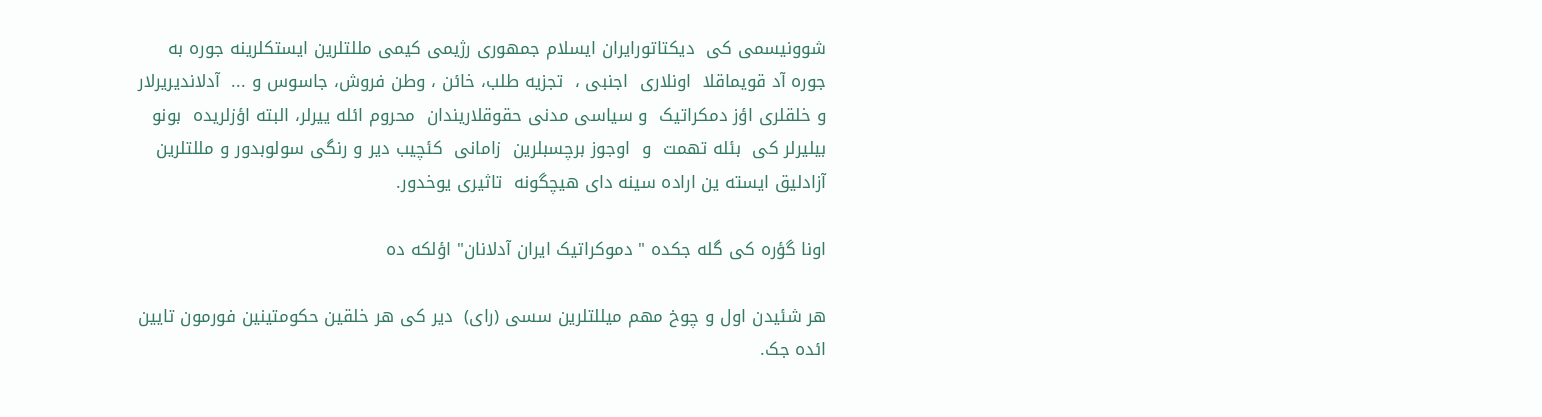شوونیسمی کی  دیکتاتورایران ایسلام جمهوری رژیمی کیمی مللتلرین ایستکلرینه جوره به جوره آد قویماقلا  اونلاری  اجنبی ،  تجزیه طلب، خائن ، وطن فروش، جاسوس و ...  آدلاندیریرلار و خلقلری اؤز دمکراتیک  و سیاسی مدنی حقوقلاریندان  محروم ائله ییرلر، البته اؤزلریده  بونو بیلیرلر کی  بئله تهمت  و  اوجوز برچسبلرین  زامانی  کئچیب دیر و رنگی سولوبدور و مللتلرین آزادلیق ایسته ین اراده سینه دای هیچگونه  تاثیری یوخدور.

اونا گؤره کی گله جکده " دموکراتیک ایران آدلانان" اؤلکه ده

هر شئیدن اول و چوخ مهم میللتلرین سسی (رای)  دیر کی هر خلقین حکومتینین فورمون تایین ائده جک.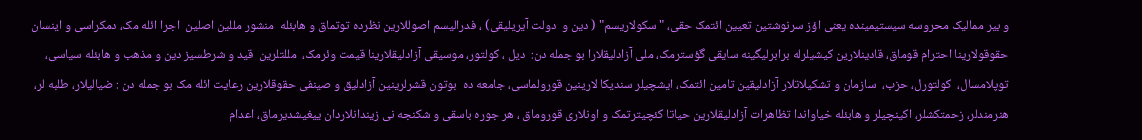و بیر ممالیک محروسه سیستیمینده یعنی اؤز سرنوشتین تعیین ائتمک حقی، "سکولاریسم" ( دین و  دولت آیریلیقی) ، فدرالیسم اصوللارین نظرده توتماق و هابئله  منشور مللین اصلین  اجرا ائله مک، دمکراسی و اینسان حقوقولارینا احترام قوماق، قادینلارین کیشیلرله برابرلیگینه سایقی گؤسترمک، ملی آزادلیقلارا بو جمله دن:  دیل ، کولتور، موسیقی آزادلیقلارینا قیمت وئرمک،  مللتلرین  قید و شرطسیز دین و مذهب و هابئله سیاسی، توپلامسال،  کولتورل، حزب،  سازمان و تشکیلاتلار آزادلیقین تامین ائتمک، ایشچیلر سندیکا لارینین قورولماسی، جامعه ده  بوتون قشرلرینین آزادلیق و صینفی حقوقلارین رعایت ائله مک بو جمله دن : ضیالیلار، طلبه لر، هنرمندلر، زحمتکشلر، اکینچیلر و هابئله خیاواندا تظاهرات آزادلیقلارین حیاتا کئچیترتمک و اونلاری قوروماق ، هر جوره باسقی و شکنجه نی زیندانلاردان ییغیشدیرماق، اعدام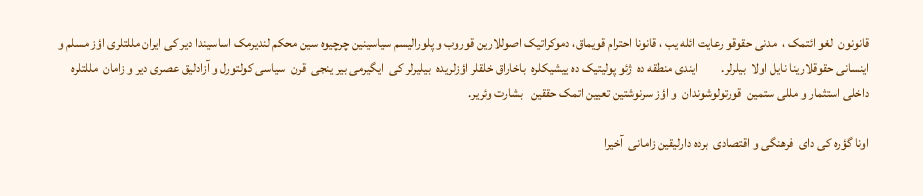قانونون  لغو ائتمک ،  مدنی حقوقو رعایت ائله یب ، قانونا احترام قویماق، دموکراتیک اصوللارین قوروب و پلورالیسم سیاسینین چرچیوه سین محکم لندیرمک اساسیندا دیر کی ایران مللتلری اؤز مسلم و اینسانی حقوقلارینا نایل اولا  بیلرلر.         ایندی منطقه ده  ژئو پولیتیک ده ییشیکلره  باخاراق خلقلر اؤزلریده  بیلیرلر کی  ایگیرمی بیر ینجی  قرن  سیاسی کولتورل و آزادلیق عصری دیر و زامان  مللتلره  داخلی استثمار و مللی ستمین  قورتولوشوندان  و اؤز سرنوشتین تعیین اتمک حققین   بشارت وئریر.

اونا گؤره کی دای  فرهنگی و اقتصادی  برده دارلیقین زامانی  آخیرا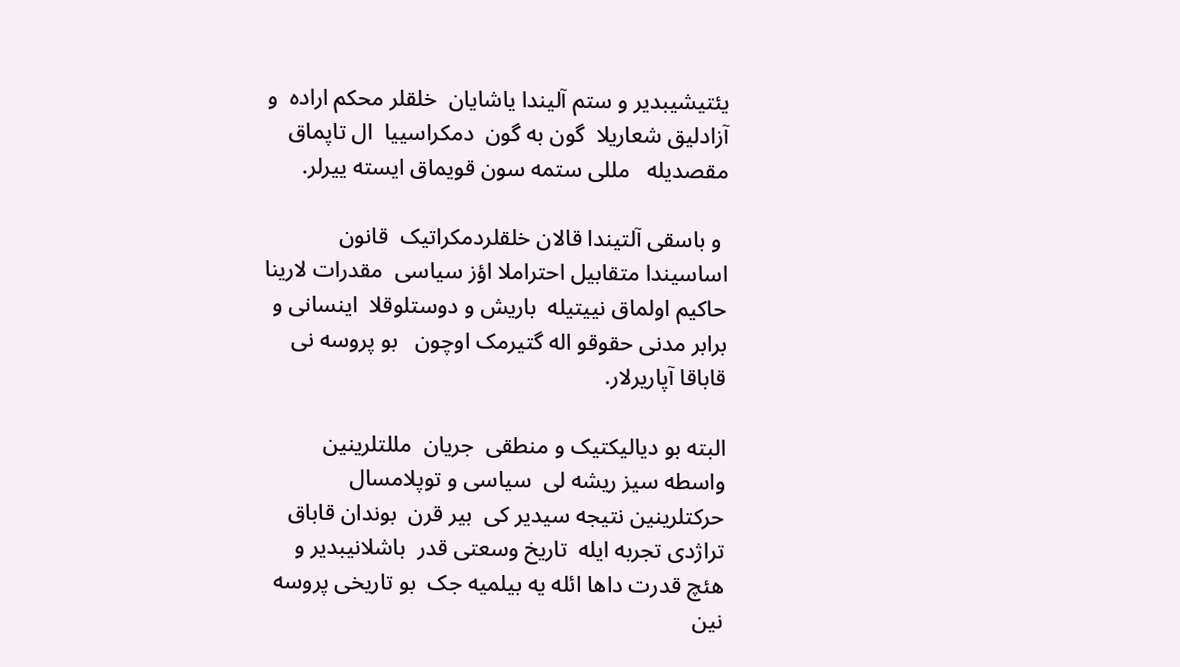یئتیشیبدیر و ستم آلیندا یاشایان  خلقلر محکم اراده  و آزادلیق شعاریلا  گون به گون  دمکراسییا  ال تاپماق مقصدیله   مللی ستمه سون قویماق ایسته ییرلر.

 و باسقی آلتیندا قالان خلقلردمکراتیک  قانون اساسیندا متقابیل احتراملا اؤز سیاسی  مقدرات لارینا  حاکیم اولماق نییتیله  باریش و دوستلوقلا  اینسانی و برابر مدنی حقوقو اله گتیرمک اوچون   بو پروسه نی قاباقا آپاریرلار.

البته بو دیالیکتیک و منطقی  جریان  مللتلرینین واسطه سیز ریشه لی  سیاسی و توپلامسال  حرکتلرینین نتیجه سیدیر کی  بیر قرن  بوندان قاباق تراژدی تجربه ایله  تاریخ وسعتی قدر  باشلانیبدیر و هئچ قدرت داها ائله یه بیلمیه جک  بو تاریخی پروسه نین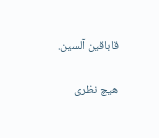قاباقین آلسین.

هیچ نظری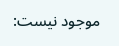موجود نیست: